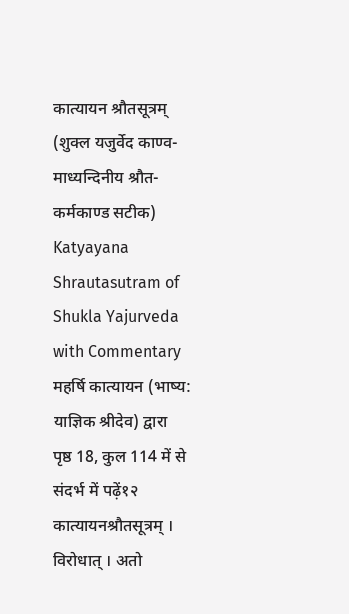कात्यायन श्रौतसूत्रम् (शुक्ल यजुर्वेद काण्व-माध्यन्दिनीय श्रौत-कर्मकाण्ड सटीक)
Katyayana Shrautasutram of Shukla Yajurveda with Commentary
महर्षि कात्यायन (भाष्य: याज्ञिक श्रीदेव) द्वारा
पृष्ठ 18, कुल 114 में से
संदर्भ में पढ़ें१२ कात्यायनश्रौतसूत्रम् । विरोधात् । अतो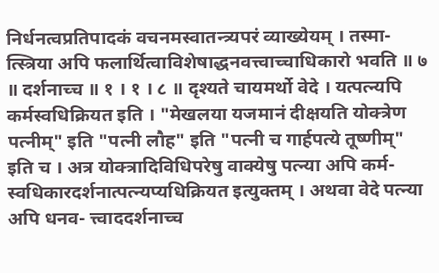निर्धनत्वप्रतिपादकं वचनमस्वातन्त्र्यपरं व्याख्येयम् । तस्मा- त्स्त्रिया अपि फलार्थित्वाविशेषाद्धनवत्त्वाच्चाधिकारो भवति ॥ ७ ॥ दर्शनाच्च ॥ १ । १ । ८ ॥ दृश्यते चायमर्थो वेदे । यत्पत्न्यपि कर्मस्वधिक्रियत इति । "मेखलया यजमानं दीक्षयति योक्त्रेण पत्नीम्" इति "पत्नी लौह" इति "पत्नी च गार्हपत्ये तूष्णीम्" इति च । अत्र योक्त्रादिविधिपरेषु वाक्येषु पत्न्या अपि कर्म- स्वधिकारदर्शनात्पत्न्यप्यधिक्रियत इत्युक्तम् । अथवा वेदे पत्न्या अपि धनव- त्त्वाददर्शनाच्च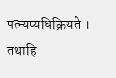पत्न्यप्यधिक्रियते । तथाहि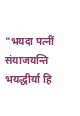"भयदा पत्नीं संयाजयन्ति भयद्धीर्या हि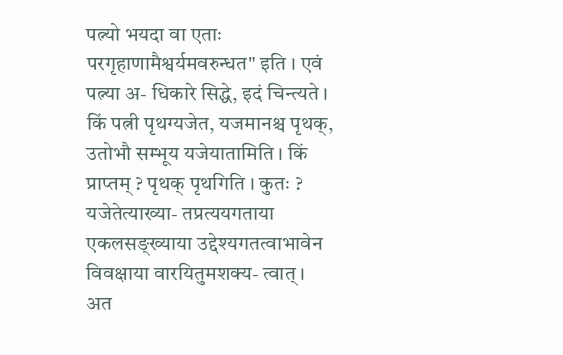पत्न्यो भयदा वा एताः परगृहाणामैश्वर्यमवरुन्धत" इति । एवं पत्न्या अ- धिकारे सिद्धे, इदं चिन्त्यते । किं पत्नी पृथग्यजेत, यजमानश्च पृथक्, उतोभौ सम्भूय यजेयातामिति । किं प्राप्तम् ? पृथक् पृथगिति । कुतः ? यजेतेत्याख्या- तप्रत्ययगताया एकलसङ्ख्याया उद्देश्यगतत्वाभावेन विवक्षाया वारयितुमशक्य- त्वात् । अत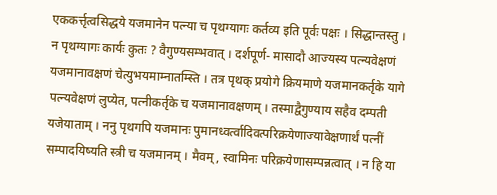एककर्त्तृत्वसिद्धये यजमानेन पत्न्या च पृथग्यागः कर्तव्य इति पूर्वः पक्षः । सिद्धान्तस्तु । न पृथग्यागः कार्यः कुतः ? वैगुण्यसम्भवात् । दर्शपूर्ण- मासादौ आज्यस्य पत्न्यवेक्षणं यजमानावक्षणं चेत्युभयमाम्नातम्स्ति । तत्र पृथक् प्रयोगे क्रियमाणे यजमानकर्तृके यागे पत्न्यवेक्षणं लुप्येत, पत्नीकर्तृके च यजमानावक्षणम् । तस्माद्वैगुण्याय सहैव दम्पती यजेयाताम् । ननु पृथगपि यजमानः पुमानध्वर्त्वादिवत्परिक्रयेणाज्यावेक्षणार्थं पत्नीं सम्पादयिष्यति स्त्री च यजमानम् । मैवम्, स्वामिनः परिक्रयेणासम्पन्नत्वात् । न हि या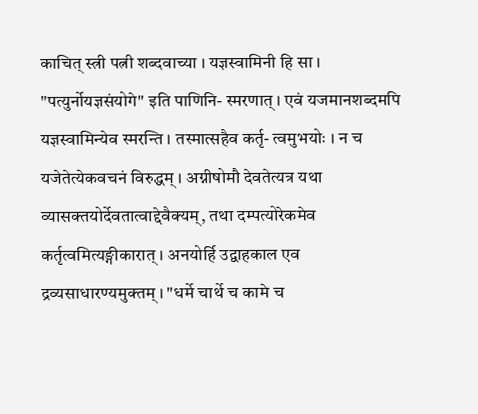काचित् स्त्री पत्नी शब्दवाच्या । यज्ञस्वामिनी हि सा । "पत्युर्नोयज्ञसंयोगे" इति पाणिनि- स्मरणात् । एवं यजमानशब्दमपि यज्ञस्वामिन्येव स्मरन्ति । तस्मात्सहैव कर्तृ- त्वमुभयोः । न च यजेतेत्येकवचनं विरुद्धम् । अग्नीषोमौ देवतेत्यत्र यथा व्यासक्तयोर्देवतात्वाद्देवैक्यम्, तथा दम्पत्योरेकमेव कर्तृत्वमित्यङ्गीकारात् । अनयोर्हि उद्वाहकाल एव द्रव्यसाधारण्यमुक्तम् । "धर्मे चार्थे च कामे च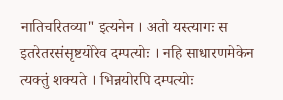नातिचरितव्या" इत्यनेन । अतो यस्त्यागः स इतरेतरसंसृष्टयोरेव दम्पत्योः । नहि साधारणमेकेन त्यक्तुं शक्यते । भिन्नयोरपि दम्पत्योः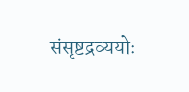संसृष्टद्रव्ययोः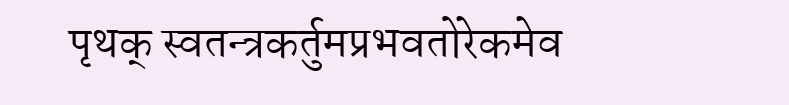पृथक् स्वतन्त्रकर्तुमप्रभवतोरेकमेव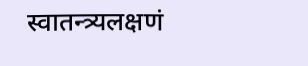स्वातन्त्र्यलक्षणं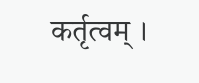कर्तृत्वम् ।